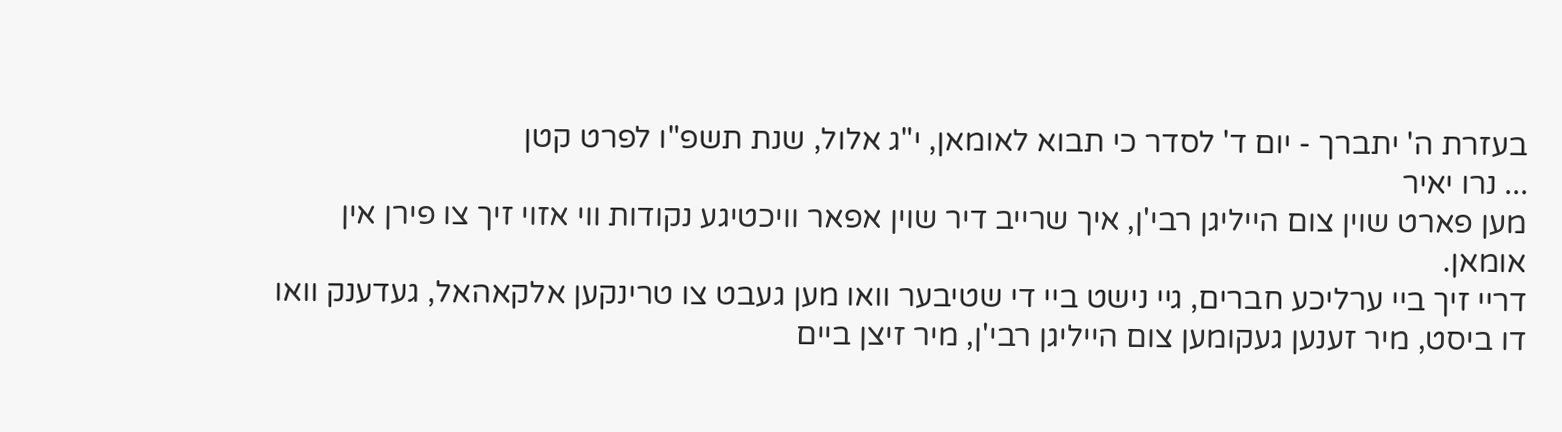בעזרת ה' יתברך - יום ד' לסדר כי תבוא לאומאן, י"ג אלול, שנת תשפ"ו לפרט קטן
... נרו יאיר
מען פארט שוין צום הייליגן רבי'ן, איך שרייב דיר שוין אפאר וויכטיגע נקודות ווי אזוי זיך צו פירן אין אומאן.
דריי זיך ביי ערליכע חברים, גיי נישט ביי די שטיבער וואו מען געבט צו טרינקען אלקאהאל, געדענק וואו דו ביסט, מיר זענען געקומען צום הייליגן רבי'ן, מיר זיצן ביים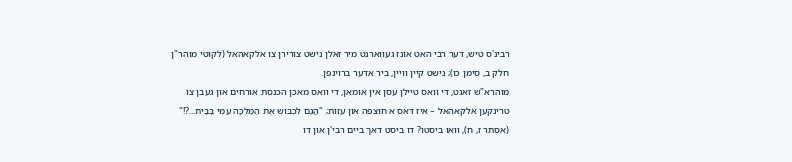רבינ'ס טיש, דער רבי האט אונז געווארנט מיר זאלן נישט צורירן צו אלקאהאל (לקוטי מוהר"ן חלק ב, סימן כו); נישט קיין וויין, ביר אדער ברוינפן.
מוהרא"ש זאגט, די וואס טיילן עסן אין אומאן, די וואס מאכן הכנסת אורחים און געבן צו טרינקען אלקאהאל – איז דאס א חוצפה און עזות; "הֲגַם לִכְבּוֹשׁ אֶת הַמַּלְכָּה עִמִּי בַּבָּיִת...?!" (אסתר ז, ח), וואו ביסטו? דו ביסט דאך ביים רבי'ן און דו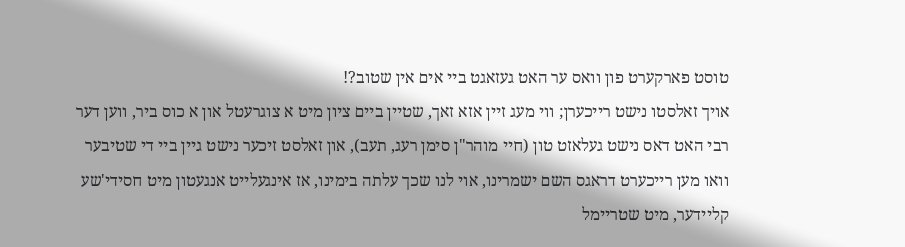טוסט פארקערט פון וואס ער האט געזאגט ביי אים אין שטוב?!
אויך זאלסטו נישט רייכערן; ווי מעג זיין אזא זאך, שטיין ביים ציון מיט א צוגרעטל און א כוס ביר, ווען דער רבי האט דאס נישט געלאזט טון (חיי מוהר"ן סימן רעג, תעב), און זאלסט זיכער נישט גיין ביי די שטיבער וואו מען רייכערט דראגס השם ישמרינו, אוי לנו שכך עלתה בימינו, אז אינגעלייט אנגעטון מיט חסידי'שע קליידער, מיט שטריימל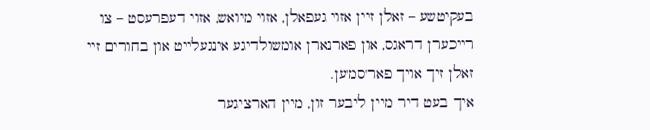בעקיטשע – זאלן זיין אזוי געפאלן, אזוי מיואש, אזוי דעפרעסט – צו רייכערן דראגס, און פארנארן אומשולדיגע אינגעלייט און בחורים זיי זאלן זיך אויך פאר'סמ'ען.
איך בעט דיר מיין ליבער זון, מיין הארציגער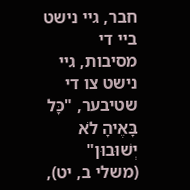חבר, גיי נישט ביי די מסיבות, גיי נישט צו די שטיבער, "כָּל בָּאֶיהָ לֹא יְשׁוּבוּן" (משלי ב, יט),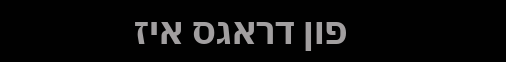פון דראגס איז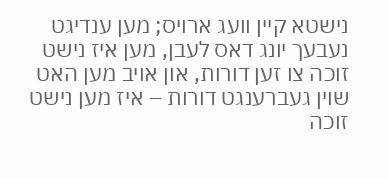נישטא קיין וועג ארויס; מען ענדיגט נעבעך יונג דאס לעבן, מען איז נישט זוכה צו זען דורות, און אויב מען האט שוין געברענגט דורות – איז מען נישט זוכה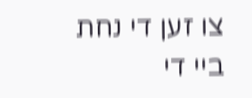צו זען די נחת ביי די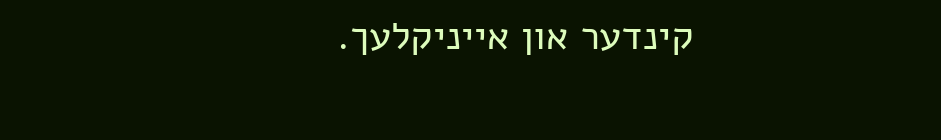קינדער און אייניקלעך.